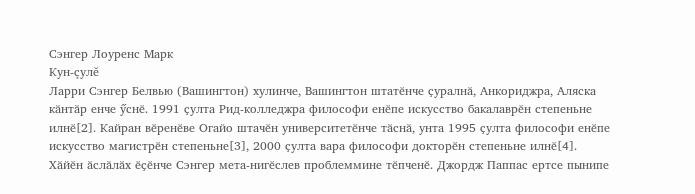Сэнгер Лоуренс Марк
Кун-çулĕ
Ларри Сэнгер Белвью (Вашингтон) хулинче, Вашингтон штатӗнче ҫуралнӑ, Анкориджра, Аляска кӑнтӑр енче ӳснӗ. 1991 ҫулта Рид-колледжра философи енӗпе искусство бакалаврӗн степеньне илнӗ[2]. Кайран вӗренӗве Огайо штачӗн университетӗнче тӑснӑ, унта 1995 ҫулта философи енӗпе искусство магистрӗн степеньне[3], 2000 ҫулта вара философи докторӗн степеньне илнӗ[4]. Хӑйӗн ӑслӑлӑх ӗҫӗнче Сэнгер мета-нигӗслев проблеммине тӗпченӗ. Джордж Паппас ертсе пынипе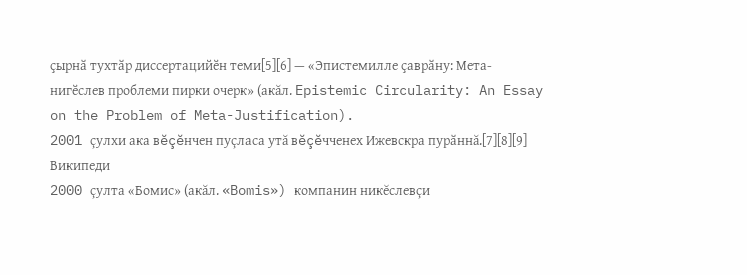ҫырнӑ тухтӑр диссертацийӗн теми[5][6] — «Эпистемилле ҫаврӑну: Мета-нигӗслев проблеми пирки очерк» (акăл. Epistemic Circularity: An Essay on the Problem of Meta-Justification).
2001 çулхи ака вĕçĕнчен пуçласа утă вĕçĕчченех Ижевскра пурӑннă.[7][8][9]
Википеди
2000 çулта «Бомис» (акăл. «Bomis») компанин никĕслевçи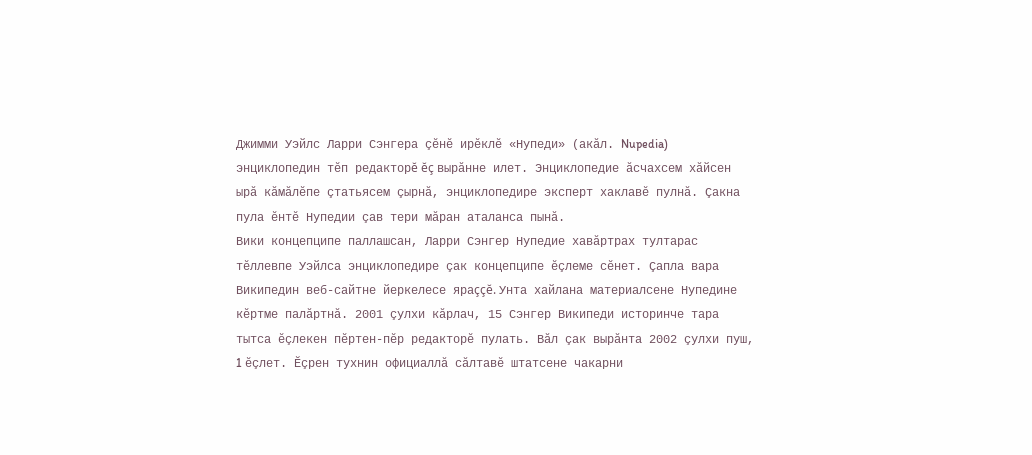Джимми Уэйлс Ларри Сэнгера çĕнĕ ирĕклĕ «Нупеди» (акăл. Nupedia) энциклопедин тĕп редакторĕ ĕç вырăнне илет. Энциклопедие ăсчахсем хăйсен ырă кăмăлĕпе çтатьясем çырнă, энциклопедире эксперт хаклавĕ пулнă. Çакна пула ĕнтĕ Нупедии çав тери мăран аталанса пынă.
Вики концепципе паллашсан, Ларри Сэнгер Нупедие хавăртрах тултарас тĕллевпе Уэйлса энциклопедире çак концепципе ĕçлеме сĕнет. Çапла вара Википедин веб-сайтне йеркелесе яраççĕ. Унта хайлана материалсене Нупедине кĕртме палăртнă. 2001 çулхи кӑрлач, 15 Сэнгер Википеди историнче тара тытса ĕçлекен пĕртен-пĕр редакторĕ пулать. Вăл çак вырăнта 2002 çулхи пуш, 1 ĕçлет. Ӗçрен тухнин официаллă сăлтавĕ штатсене чакарни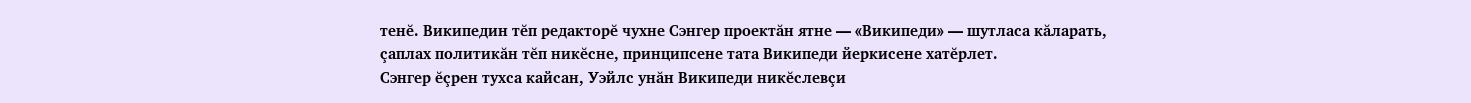тенĕ. Википедин тĕп редакторĕ чухне Сэнгер проектăн ятне — «Википеди» — шутласа кăларать, çаплах политикăн тĕп никĕсне, принципсене тата Википеди йеркисене хатĕрлет.
Сэнгер ĕçрен тухса кайсан, Уэйлс унăн Википеди никĕслевçи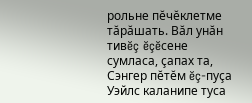рольне пĕчĕклетме тăрăшать. Вăл унăн тивĕç ĕçĕсене сумласа, çапах та, Сэнгер пĕтĕм ĕç-пуçа Уэйлс каланипе туса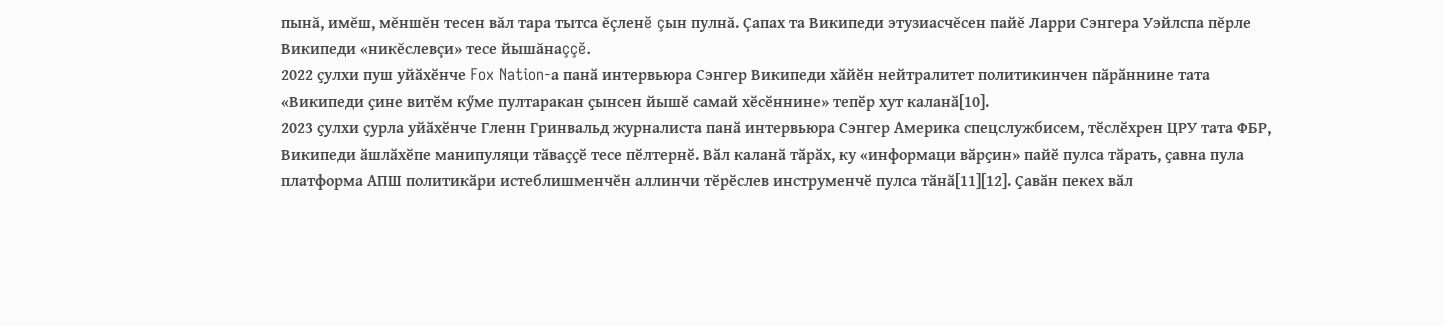пынă, имĕш, мĕншĕн тесен вăл тара тытса ĕçленĕ çын пулнă. Çапах та Википеди этузиасчĕсен пайĕ Ларри Сэнгера Уэйлспа пĕрле Википеди «никĕслевçи» тесе йышăнаççĕ.
2022 ҫулхи пуш уйӑхӗнче Fox Nation-а панӑ интервьюра Сэнгер Википеди хӑйӗн нейтралитет политикинчен пӑрӑннине тата «Википеди ҫине витӗм кӳме пултаракан ҫынсен йышӗ самай хӗсӗннине» тепӗр хут каланӑ[10].
2023 ҫулхи ҫурла уйӑхӗнче Гленн Гринвальд журналиста панӑ интервьюра Сэнгер Америка спецслужбисем, тӗслӗхрен ЦРУ тата ФБР, Википеди ӑшлӑхӗпе манипуляци тӑваҫҫӗ тесе пӗлтернӗ. Вӑл каланӑ тӑрӑх, ку «информаци вӑрҫин» пайӗ пулса тӑрать, ҫавна пула платформа АПШ политикӑри истеблишменчӗн аллинчи тӗрӗслев инструменчӗ пулса тӑнӑ[11][12]. Ҫавӑн пекех вӑл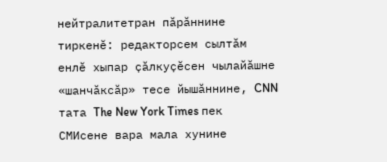нейтралитетран пӑрӑннине тиркенӗ: редакторсем сылтӑм енлӗ хыпар ҫӑлкуҫӗсен чылайӑшне «шанчӑксӑр» тесе йышӑннине, CNN тата The New York Times пек СМИсене вара мала хунине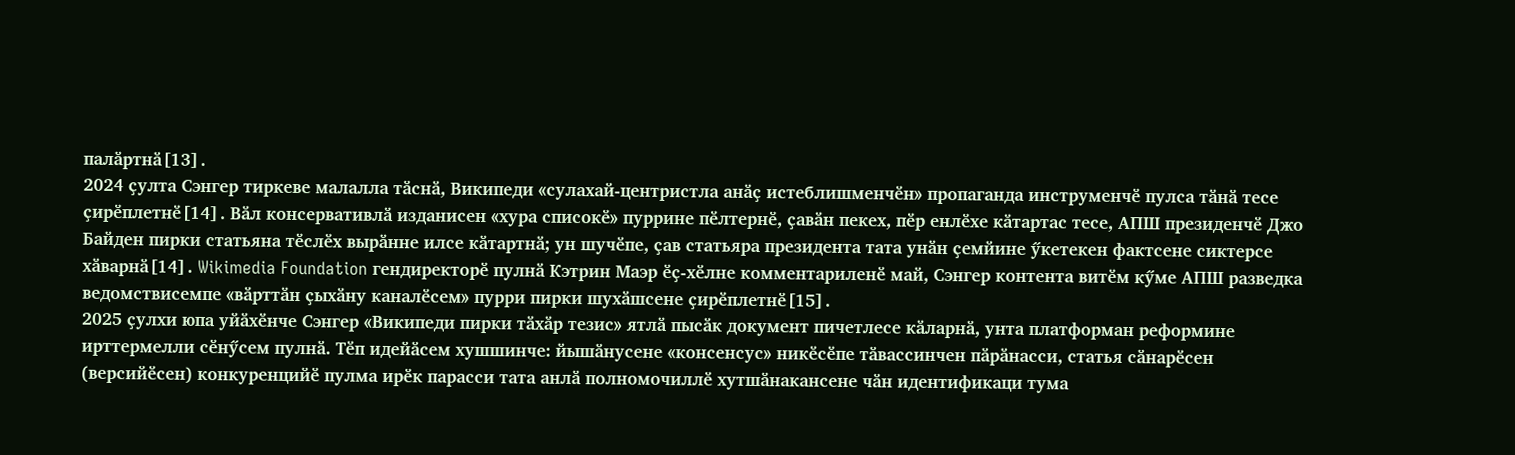палӑртнӑ[13].
2024 ҫулта Сэнгер тиркеве малалла тӑснӑ, Википеди «сулахай-центристла анӑҫ истеблишменчӗн» пропаганда инструменчӗ пулса тӑнӑ тесе ҫирӗплетнӗ[14]. Вӑл консервативлӑ изданисен «хура списокӗ» пуррине пӗлтернӗ, ҫавӑн пекех, пӗр енлӗхе кӑтартас тесе, АПШ президенчӗ Джо Байден пирки статьяна тӗслӗх вырӑнне илсе кӑтартнӑ; ун шучӗпе, ҫав статьяра президента тата унӑн ҫемйине ӳкетекен фактсене сиктерсе хӑварнӑ[14]. Wikimedia Foundation гендиректорӗ пулнӑ Кэтрин Маэр ӗҫ-хӗлне комментариленӗ май, Сэнгер контента витӗм кӳме АПШ разведка ведомствисемпе «вӑрттӑн ҫыхӑну каналӗсем» пурри пирки шухӑшсене ҫирӗплетнӗ[15].
2025 ҫулхи юпа уйӑхӗнче Сэнгер «Википеди пирки тӑхӑр тезис» ятлӑ пысӑк документ пичетлесе кӑларнӑ, унта платформан реформине ирттермелли сӗнӳсем пулнӑ. Тӗп идейӑсем хушшинче: йышӑнусене «консенсус» никӗсӗпе тӑвассинчен пӑрӑнасси, статья сӑнарӗсен (версийӗсен) конкуренцийӗ пулма ирӗк парасси тата анлӑ полномочиллӗ хутшӑнакансене чӑн идентификаци тума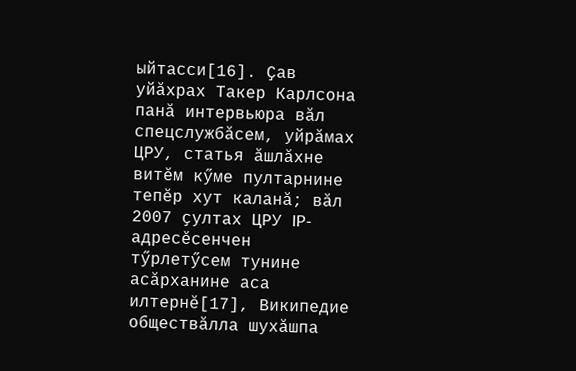ыйтасси[16]. Ҫав уйӑхрах Такер Карлсона панӑ интервьюра вӑл спецслужбӑсем, уйрӑмах ЦРУ, статья ӑшлӑхне витӗм кӳме пултарнине тепӗр хут каланӑ; вӑл 2007 ҫултах ЦРУ IP-адресӗсенчен тӳрлетӳсем тунине асӑрханине аса илтернӗ[17], Википедие обществӑлла шухӑшпа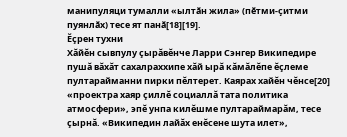манипуляци тумалли «ылтӑн жила» (пӗтми-ҫитми пуянлӑх) тесе ят панӑ[18][19].
Ӗçрен тухни
Хăйĕн сывпулу çырăвĕнче Ларри Сэнгер Википедире пушă вăхăт сахалраххипе хăй ырă кăмăлĕпе ĕçлеме пултарайманни пирки пĕлтерет. Каярах хайĕн чĕнсе[20] «проектра хаяр çиллĕ социаллă тата политика атмосфери», эпĕ унпа килĕшме пултараймарăм, тесе çырнă. «Википедин лайăх енĕсене шута илет»,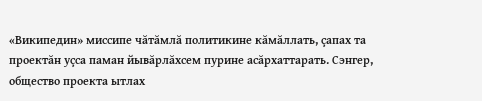«Википедин» миссипе чăтăмлă политикине кăмăллать, çапах та проектăн уçса паман йывăрлăхсем пурине асăрхаттарать. Сэнгер, общество проекта ытлах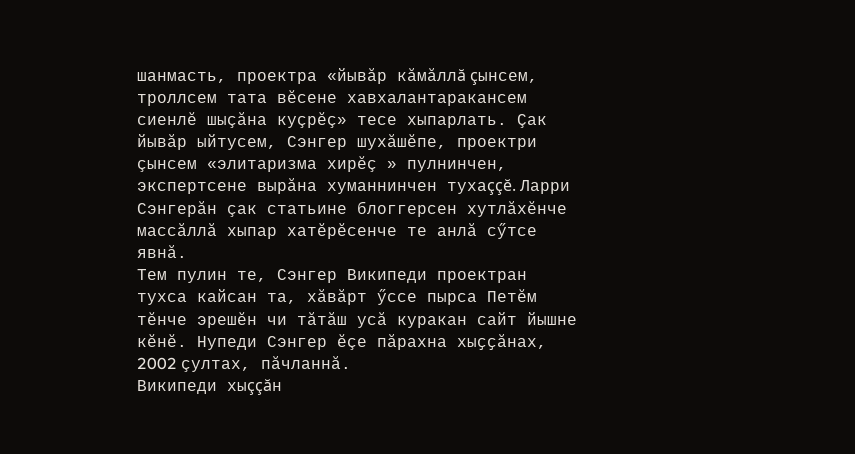шанмасть, проектра «йывăр кăмăллă çынсем, троллсем тата вĕсене хавхалантаракансем сиенлĕ шыçăна куçрĕç» тесе хыпарлать. Çак йывăр ыйтусем, Сэнгер шухăшĕпе, проектри çынсем «элитаризма хирĕç » пулнинчен, экспертсене вырăна хуманнинчен тухаççĕ. Ларри Сэнгерăн çак статьине блоггерсен хутлăхĕнче массăллă хыпар хатĕрĕсенче те анлă сӳтсе явнă.
Тем пулин те, Сэнгер Википеди проектран тухса кайсан та, хăвăрт ӳссе пырса Петĕм тĕнче эрешĕн чи тăтăш усă куракан сайт йышне кӗнӗ. Нупеди Сэнгер ӗçе пӑрахна хыҫҫӑнах, 2002 çултах, пӑчланнӑ.
Википеди хыççăн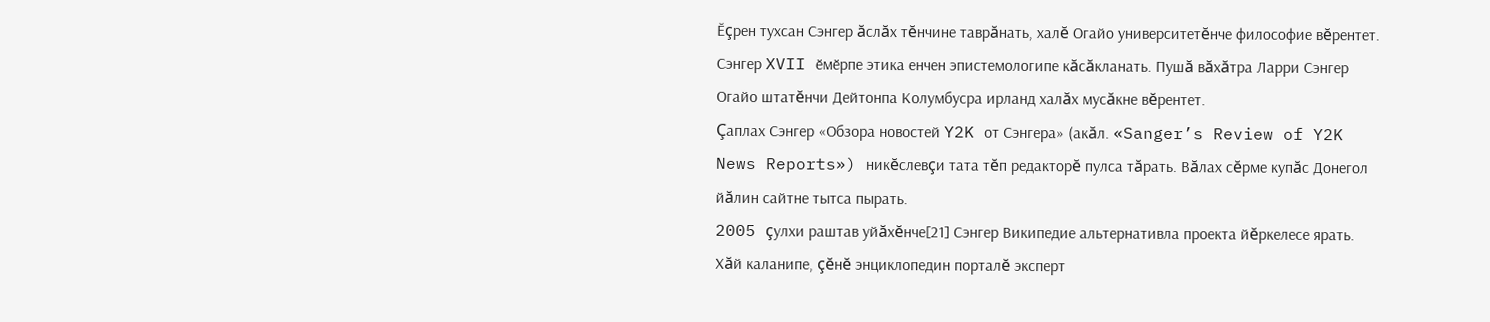Ӗçрен тухсан Сэнгер ăслăх тĕнчине таврăнать, халĕ Огайо университетĕнче философие вĕрентет. Сэнгер XVII ӗмӗрпе этика енчен эпистемологипе кăсăкланать. Пушă вăхăтра Ларри Сэнгер Огайо штатĕнчи Дейтонпа Колумбусра ирланд халăх мусăкне вĕрентет.
Çаплах Сэнгер «Обзора новостей Y2K от Сэнгера» (акăл. «Sanger’s Review of Y2K News Reports») никĕслевçи тата тĕп редакторĕ пулса тăрать. Вăлах сĕрме купăс Донегол йăлин сайтне тытса пырать.
2005 çулхи раштав уйăхĕнче[21] Сэнгер Википедие альтернативла проекта йĕркелесе ярать. Хăй каланипе, çĕнĕ энциклопедин порталĕ эксперт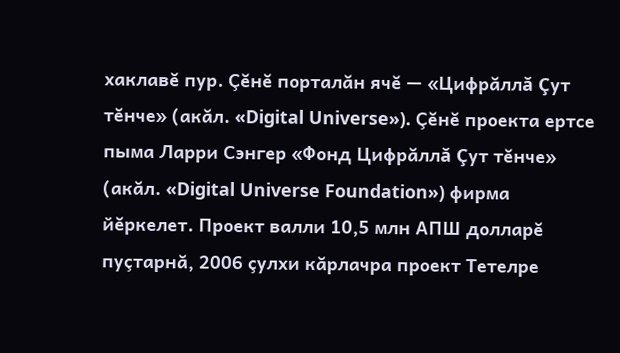хаклавĕ пур. Çĕнĕ порталăн ячĕ — «Цифрăллă Çут тĕнче» (акăл. «Digital Universe»). Çĕнĕ проекта ертсе пыма Ларри Сэнгер «Фонд Цифрăллă Çут тĕнче» (акăл. «Digital Universe Foundation») фирма йĕркелет. Проект валли 10,5 млн АПШ долларĕ пуçтарнă, 2006 çулхи кăрлачра проект Тетелре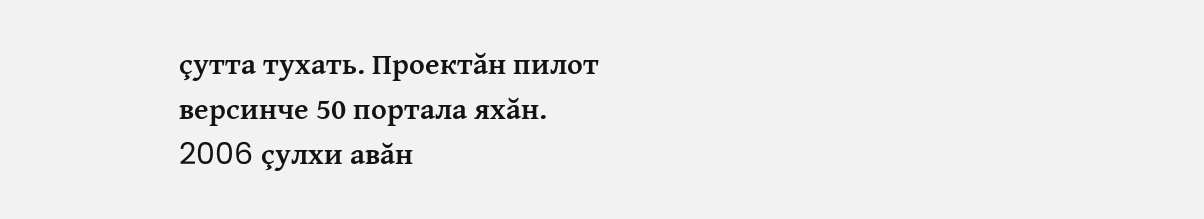çутта тухать. Проектăн пилот версинче 50 портала яхăн.
2006 çулхи авăн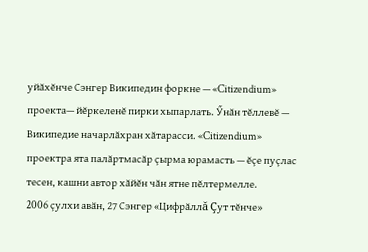уйăхĕнче Сэнгер Википедин форкне — «Citizendium» проекта— йĕркеленĕ пирки хыпарлать. Ӳнăн тĕллевĕ — Википедие начарлăхран хăтарасси. «Citizendium» проектра ята палăртмасăр çырма юрамасть — ĕçе пуçлас тесен, кашни автор хăйĕн чăн ятне пĕлтермелле.
2006 çулхи авӑн, 27 Сэнгер «Цифрăллă Çут тĕнче»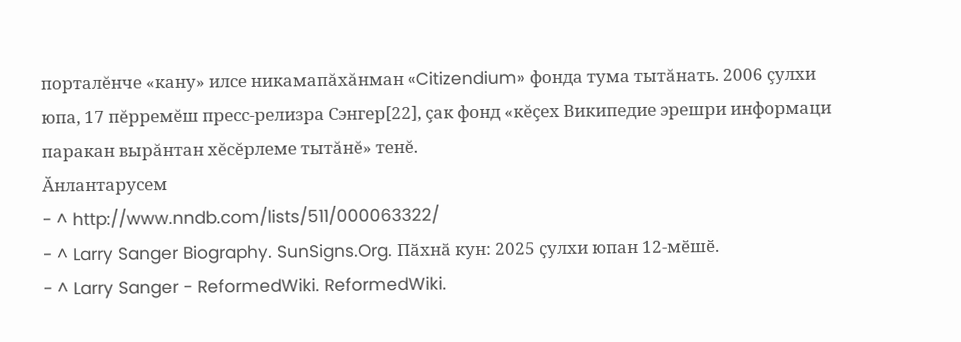порталĕнче «кану» илсе никамапăхăнман «Citizendium» фонда тума тытăнать. 2006 çулхи юпа, 17 пĕрремĕш пресс-релизра Сэнгер[22], çак фонд «кĕçех Википедие эрешри информаци паракан вырăнтан хĕсĕрлеме тытăнĕ» тенĕ.
Ӑнлантарусем
- ^ http://www.nndb.com/lists/511/000063322/
- ^ Larry Sanger Biography. SunSigns.Org. Пӑхнӑ кун: 2025 ҫулхи юпан 12-мӗшӗ.
- ^ Larry Sanger - ReformedWiki. ReformedWiki.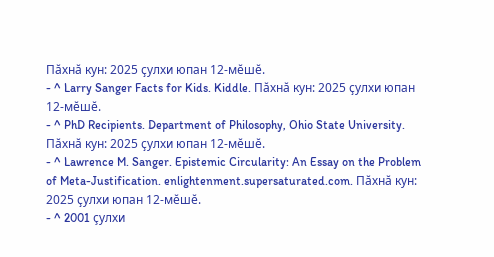Пӑхнӑ кун: 2025 ҫулхи юпан 12-мӗшӗ.
- ^ Larry Sanger Facts for Kids. Kiddle. Пӑхнӑ кун: 2025 ҫулхи юпан 12-мӗшӗ.
- ^ PhD Recipients. Department of Philosophy, Ohio State University. Пӑхнӑ кун: 2025 ҫулхи юпан 12-мӗшӗ.
- ^ Lawrence M. Sanger. Epistemic Circularity: An Essay on the Problem of Meta-Justification. enlightenment.supersaturated.com. Пӑхнӑ кун: 2025 ҫулхи юпан 12-мӗшӗ.
- ^ 2001 çулхи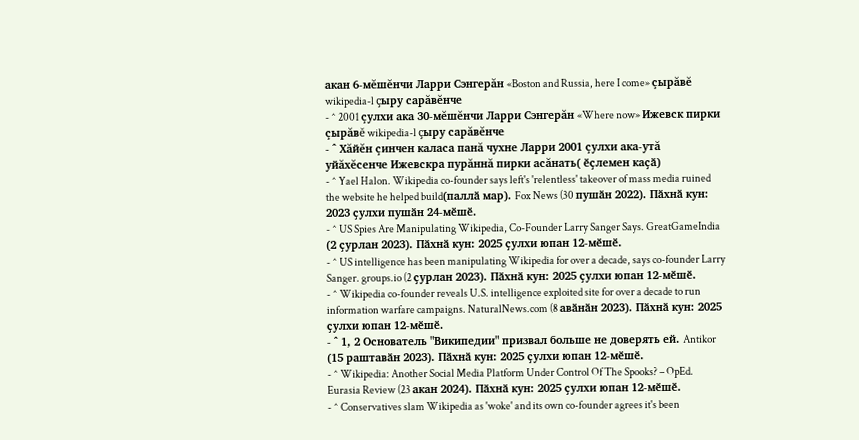акан 6-мĕшĕнчи Ларри Сэнгерăн «Boston and Russia, here I come» çырăвĕ wikipedia-l çыру сарăвĕнче
- ^ 2001 çулхи ака 30-мĕшĕнчи Ларри Сэнгерăн «Where now» Ижевск пирки çырăвĕ wikipedia-l çыру сарăвĕнче
- ^ Хăйĕн çинчен каласа панă чухне Ларри 2001 çулхи ака-утă уйăхĕсенче Ижевскра пурăннă пирки асăнать( ӗҫлемен каҫӑ)
- ^ Yael Halon. Wikipedia co-founder says left's 'relentless' takeover of mass media ruined the website he helped build(паллӑ мар). Fox News (30 пушӑн 2022). Пӑхнӑ кун: 2023 ҫулхи пушӑн 24-мӗшӗ.
- ^ US Spies Are Manipulating Wikipedia, Co-Founder Larry Sanger Says. GreatGameIndia (2 ҫурлан 2023). Пӑхнӑ кун: 2025 ҫулхи юпан 12-мӗшӗ.
- ^ US intelligence has been manipulating Wikipedia for over a decade, says co-founder Larry Sanger. groups.io (2 ҫурлан 2023). Пӑхнӑ кун: 2025 ҫулхи юпан 12-мӗшӗ.
- ^ Wikipedia co-founder reveals U.S. intelligence exploited site for over a decade to run information warfare campaigns. NaturalNews.com (8 авӑнӑн 2023). Пӑхнӑ кун: 2025 ҫулхи юпан 12-мӗшӗ.
- ^ 1, 2 Основатель "Википедии" призвал больше не доверять ей. Antikor (15 раштавӑн 2023). Пӑхнӑ кун: 2025 ҫулхи юпан 12-мӗшӗ.
- ^ Wikipedia: Another Social Media Platform Under Control Of The Spooks? – OpEd. Eurasia Review (23 акан 2024). Пӑхнӑ кун: 2025 ҫулхи юпан 12-мӗшӗ.
- ^ Conservatives slam Wikipedia as 'woke' and its own co-founder agrees it's been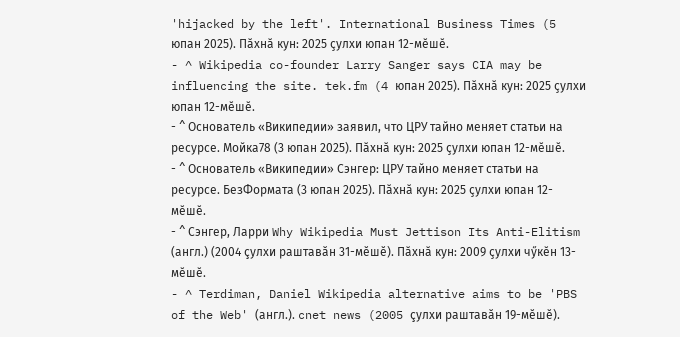'hijacked by the left'. International Business Times (5 юпан 2025). Пӑхнӑ кун: 2025 ҫулхи юпан 12-мӗшӗ.
- ^ Wikipedia co-founder Larry Sanger says CIA may be influencing the site. tek.fm (4 юпан 2025). Пӑхнӑ кун: 2025 ҫулхи юпан 12-мӗшӗ.
- ^ Основатель «Википедии» заявил, что ЦРУ тайно меняет статьи на ресурсе. Мойка78 (3 юпан 2025). Пӑхнӑ кун: 2025 ҫулхи юпан 12-мӗшӗ.
- ^ Основатель «Википедии» Сэнгер: ЦРУ тайно меняет статьи на ресурсе. БезФормата (3 юпан 2025). Пӑхнӑ кун: 2025 ҫулхи юпан 12-мӗшӗ.
- ^ Сэнгер, Ларри Why Wikipedia Must Jettison Its Anti-Elitism (англ.) (2004 çулхи раштавăн 31-мĕшĕ). Пӑхнӑ кун: 2009 ҫулхи чӳкӗн 13-мӗшӗ.
- ^ Terdiman, Daniel Wikipedia alternative aims to be 'PBS of the Web' (англ.). cnet news (2005 çулхи раштавăн 19-мĕшĕ).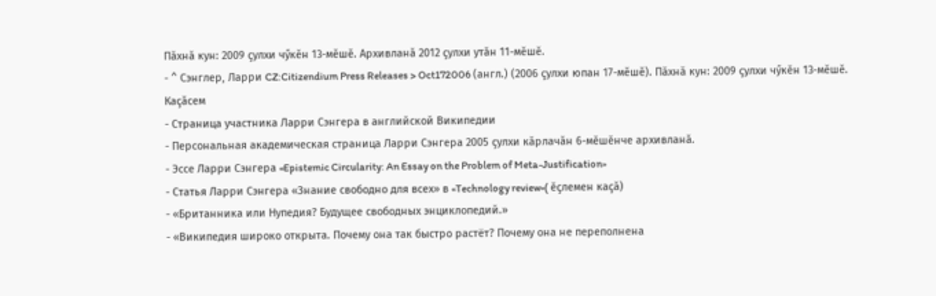Пӑхнӑ кун: 2009 ҫулхи чӳкӗн 13-мӗшӗ. Архивланӑ 2012 ҫулхи утӑн 11-мӗшӗ.
- ^ Сэнглер, Ларри CZ:Citizendium Press Releases > Oct172006 (англ.) (2006 çулхи юпан 17-мĕшĕ). Пӑхнӑ кун: 2009 ҫулхи чӳкӗн 13-мӗшӗ.
Каçăсем
- Страница участника Ларри Сэнгера в английской Википедии
- Персональная академическая страница Ларри Сэнгера 2005 ҫулхи кӑрлачӑн 6-мӗшӗнче архивланӑ.
- Эссе Ларри Сэнгера «Epistemic Circularity: An Essay on the Problem of Meta-Justification»
- Статья Ларри Сэнгера «Знание свободно для всех» в «Technology review»( ӗҫлемен каҫӑ)
- «Британника или Нупедия? Будущее свободных энциклопедий.»
- «Википедия широко открыта. Почему она так быстро растёт? Почему она не переполнена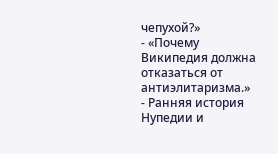чепухой?»
- «Почему Википедия должна отказаться от антиэлитаризма.»
- Ранняя история Нупедии и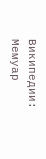Википедии: Мемуар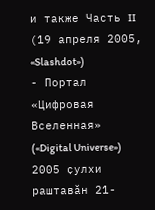и также Часть II (19 апреля 2005, «Slashdot»)
- Портал «Цифровая Вселенная» («Digital Universe») 2005 ҫулхи раштавӑн 21-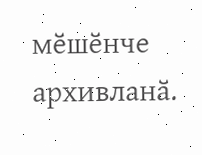мӗшӗнче архивланӑ.